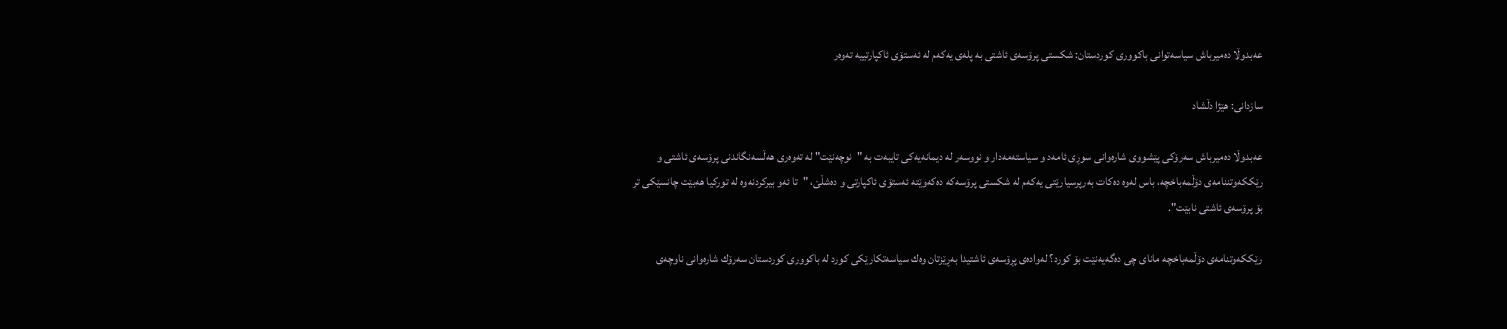عه‌بدوڵا ده‌میرباش سیاسه‌توانى باكوورى كوردستان: شكستى پرۆسه‌ى ئاشتى به‌ پله‌ى یه‌كه‌م له‌ ئه‌ستۆى ئاكپارتییه‌ تەوەر

سازدانی: هێژا دڵشاد

عه‌بدوڵا ده‌میرباش سه‌رۆكى پێشووى شاره‌وانى سوڕى ئامه‌د و سیاسته‌مه‌دار و نووسه‌ر له‌ دیمانه‌یه‌كى تایبه‌ت به‌ "نوچه‌نێت" له‌ ته‌وه‌رى هه‌ڵسه‌نگاندنى پرۆسه‌ى ئاشتى و رێككه‌وتننامه‌ى دۆڵمه‌باخچه‌، باس له‌وه‌ ده‌كات به‌رپرسیارێتى یه‌كه‌م له‌ شكستى پرۆسه‌كه‌ ده‌كه‌وێته‌ ئه‌ستۆى ئاكپارتى و ده‌شڵێ، "تا ئه‌و بیركردنه‌وه‌ له‌ توركیا هه‌بێت چانسێكى تر بۆ پرۆسه‌ى ئاشتى نابێت".

رێككه‌وتنامه‌ی دۆڵمه‌باخچه‌ مانای چی ده‌گه‌یه‌نێت بۆ كورد؟ له‌واده‌ی پڕۆسه‌ی ئاشتیدا به‌ڕێزتان وه‌ك سیاسه‌تكارێكی كورد له‌ باكووری كوردستان سه‌رۆك شاره‌وانی ناوچه‌ی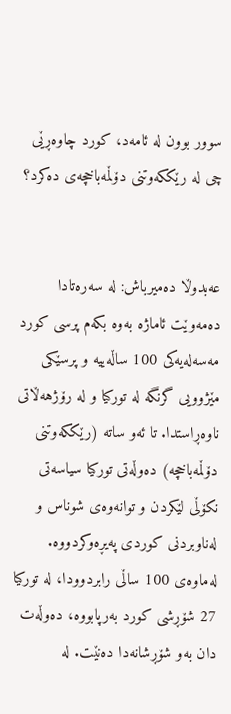سوور بوون له‌ ئامه‌د، كورد‌ چاوه‌ڕێی چی له‌ رێككه‌وتنی دۆڵمه‌باخچه‌ی ده‌كرد؟


عه‌بدوڵا ده‌میرباش: له‌ سه‌ره‌تادا ده‌مه‌وێت ئاماژه‌ به‌وه‌ بكه‌م پرسی كورد‌ مه‌سه‌له‌یه‌كی 100 ساڵه‌ییه‌ و پرسێكی مێژوویی گرنگه‌ له‌ توركیا و له‌ رۆژهه‌ڵاتی ناوه‌ڕاستدا. تا ئه‌و ساته (رێككه‌وتنی دۆڵمه‌باخچه‌) ده‌وڵه‌تی توركیا سیاسه‌تی نكۆڵی لێكردن و توانه‌وه‌ی شوناس و له‌ناوبردنی كوردی په‌یڕه‌وكردووه‌. له‌ماوه‌ی 100 ساڵی رابردوودا، له‌ توركیا 27 شۆڕشی كورد به‌رپابووه‌، ده‌وڵه‌ت دان به‌و شۆڕشانه‌دا ده‌نێت. له‌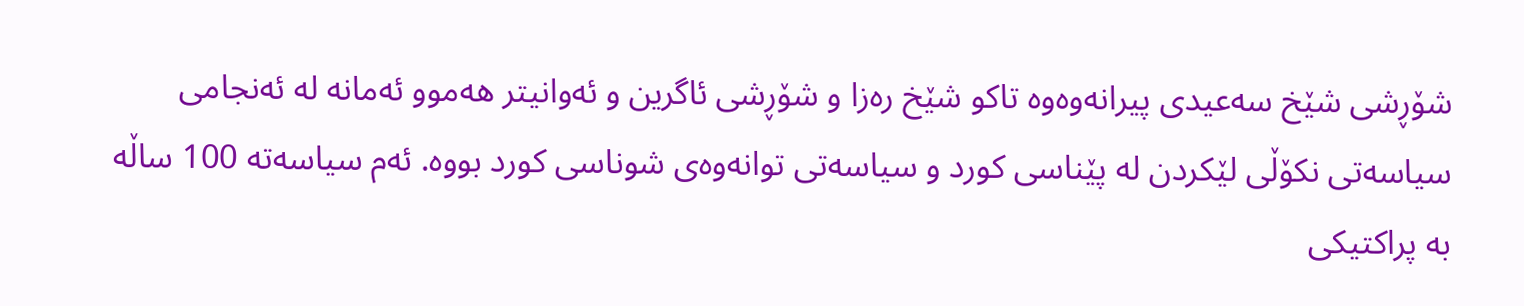شۆڕشی شێخ سه‌عیدی پیرانه‌وه‌وه‌ تاكو شێخ ره‌زا و شۆڕشی ئاگرین و ئه‌وانیتر هه‌موو ئه‌مانه‌ له‌ ئه‌نجامی سیاسه‌تی نكۆڵی لێكردن له‌ پێناسی كورد و سیاسه‌تی توانه‌وه‌ی شوناسی كورد بووه‌. ئه‌م سیاسه‌ته‌ 100 ساڵه‌ به‌ پراكتیكی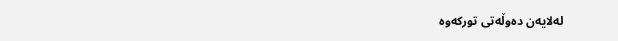له‌لایه‌ن ده‌وڵه‌تی توركه‌وه‌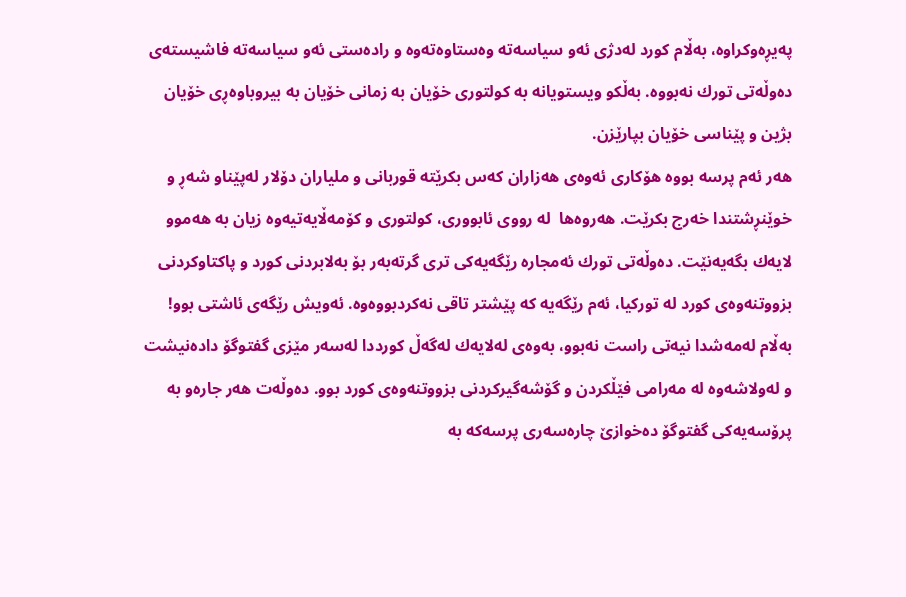په‌یڕه‌وكراوه‌، به‌ڵام كورد له‌دژی ئه‌و سیاسه‌ته‌ وه‌ستاوه‌ته‌‌وه‌ و راده‌ستی ئه‌و سیاسه‌ته فاشیسته‌ی ده‌وڵه‌تی تورك‌ نه‌بووه‌. به‌ڵكو ویستویانه‌ به‌ كولتوری خۆیان به‌ زمانی خۆیان به‌ بیروباوه‌ڕی خۆیان بژین و پێناسی خۆیان بپارێزن.
هه‌ر ئه‌م پرسه‌ بووه‌ هۆكاری ئه‌وه‌ی هه‌زاران كه‌س بكرێته‌ قوربانی و ملیاران دۆلار له‌پێناو شه‌ڕ و خوێنڕشتندا خه‌رج بكرێت. هه‌روه‌ها  له رووی‌ ئابووری، كولتوری و كۆمه‌ڵایه‌تیه‌وه‌ زیان به‌ هه‌موو لایه‌ك بگه‌یه‌نێت. ده‌وڵه‌تی تورك ئه‌مجاره‌ رێگه‌یه‌كی تری گرته‌به‌ر بۆ به‌لابردنی كورد و پاكتاوكردنی بزووتنه‌وه‌ی كورد له‌ توركیا، ئه‌م رێگه‌یه‌ كه‌ پێشتر تاقی نه‌كردبووه‌وه‌. ئه‌ویش رێگه‌ی ئاشتی بوو! به‌ڵام له‌مه‌شدا نیه‌تی راست نه‌بوو، به‌وه‌ی له‌لایه‌ك له‌گه‌ڵ كورددا له‌سه‌ر مێزی گفتوگۆ داده‌نیشت و له‌ولاشه‌وه‌ له ‌مه‌رامی فێڵكردن و گۆشه‌گیركردنی بزووتنه‌وه‌ی كورد بوو. ده‌وڵه‌ت هه‌ر جاره‌و به‌ پرۆسه‌یه‌كی گفتوگۆ ده‌خوازێ چاره‌سه‌ری پرسه‌كه‌ به‌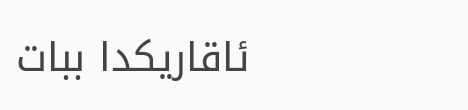ئاقاریكدا ببات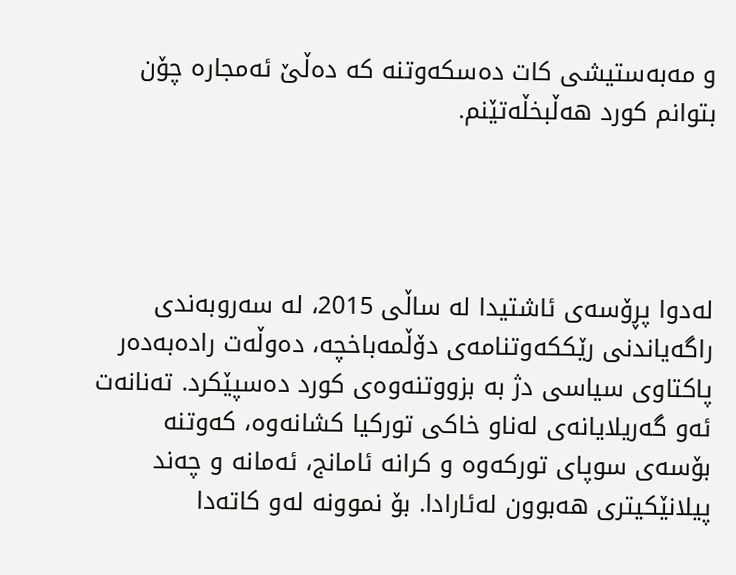و مه‌به‌ستیشی كات ده‌سكه‌وتنه كه‌ ده‌ڵێ ئه‌مجاره‌ چۆن بتوانم كورد هه‌ڵبخڵه‌تێنم‌.




له‌دوا پڕۆسه‌ی ئاشتیدا له‌ ساڵی 2015، له‌ سه‌روبه‌ندی راگه‌یاندنی رێككه‌وتنامه‌ی دۆڵمه‌باخچه‌، ده‌وڵه‌ت راده‌به‌ده‌ر پاكتاوی سیاسی دژ به‌ بزووتنه‌وه‌ی كورد ده‌سپێكرد. ته‌نانه‌ت ئه‌و گه‌ریلایانه‌ی له‌ناو خاكی توركیا كشانه‌وه،‌ كه‌وتنه‌ بۆسه‌ی سوپای توركه‌وه‌ و كرانه‌ ئامانج، ئه‌مانه‌ و چه‌ند پیلانێكیتری هه‌بوون له‌ئارادا. بۆ نموونه‌ له‌و كاته‌دا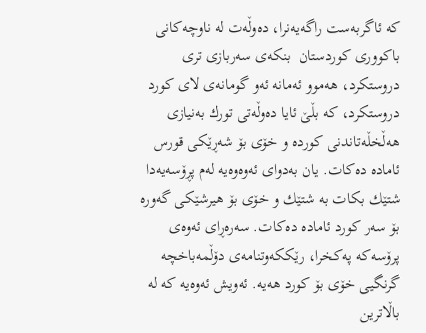كه‌ ئاگربه‌ست راگه‌یه‌نرا، ده‌وڵه‌ت له‌ ناوچه‌كانی باكووری كوردستان  بنكه‌ی سه‌ربازی تری دروستكرد، هه‌موو ئه‌مانه‌ ئه‌و گومانه‌ی لای كورد دروستكرد، كه‌ بڵێ ئایا ده‌وڵه‌تی تورك به‌نیازی هه‌ڵخڵه‌تاندنی كورده‌ و خۆی بۆ شه‌ڕێكی قورس ئاماده‌ ده‌كات. یان به‌دوای ئه‌وه‌وه‌یه‌ له‌م پڕۆسه‌یه‌دا شتێك بكات به‌ شتێك و خۆی بۆ هیرشێكی گه‌وره‌ بۆ سه‌ر كورد ئاماده ‌ده‌كات. سه‌ره‌ڕای ئه‌وه‌ی پرۆسه‌كه‌ په‌كخرا، رێككه‌وتنامه‌ی دۆڵمه‌باخچه‌ گرنگیی خۆی بۆ كورد هه‌یه‌. ئه‌ویش ئه‌وه‌یه‌ كه‌ له‌ باڵاترین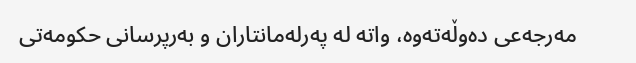مه‌رجه‌عی ده‌وڵه‌ته‌وه‌، واته‌ له‌ په‌رله‌مانتاران و به‌رپرسانی حكومه‌تی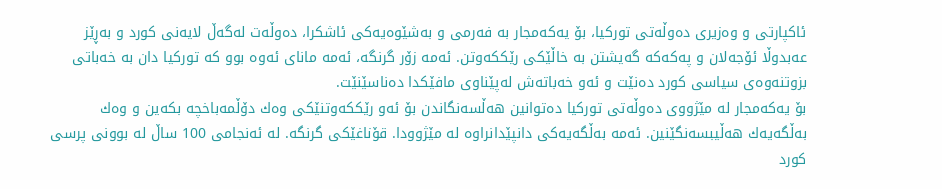ئاكپارتی و وه‌زیری ده‌وڵه‌تی توركیا، بۆ یه‌كه‌مجار به‌ فه‌رمی و به‌شێوه‌یه‌كی ئاشكرا، ده‌وڵه‌ت له‌گه‌ڵ لایه‌نی كورد و به‌ڕێز عه‌بدوڵا ئۆجه‌لان و په‌كه‌كه‌ گه‌یشتن‌ به‌ خاڵێكی رێككه‌وتن. ئه‌مه‌ زۆر گرنگه‌، ئه‌مه‌ مانای ئه‌وه‌ بوو كه‌ توركیا دان به‌ خه‌باتی بزوتنه‌وه‌ی سیاسی كورد ده‌نێت و ئه‌و خه‌باته‌ش له‌پێناوی مافێكدا ده‌ناسێنێت.
بۆ یه‌كه‌مجار له‌ مێژووی ده‌وڵه‌تی توركیا ده‌توانین هه‌ڵسه‌نگاندن بۆ ئه‌و رێككه‌وتنێكی وه‌ك دۆڵمه‌باخچه‌ بكه‌ین و وه‌ك به‌ڵگه‌یه‌ك هه‌ڵیبسه‌نگێنین. ئه‌مه‌ به‌ڵگه‌یه‌كی دانپێدانراوه‌‌ له‌ مێژوودا. قۆناغێكی گرنگه‌. له‌ ئه‌نجامی 100 ساڵ له‌ بوونی پرسی كورد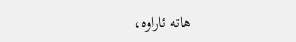هاته ‌ئاراوه‌،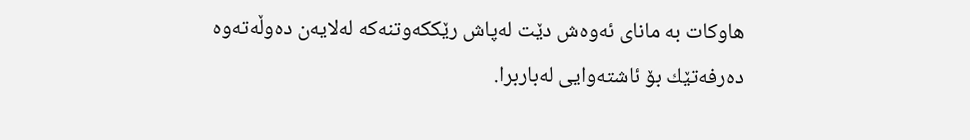هاوكات به‌ مانای ئه‌وه‌ش دێت له‌پاش رێككه‌وتنه‌كه‌ له‌لایه‌ن ده‌وڵه‌ته‌وه‌ ده‌رفه‌تێك بۆ ئاشته‌وایی له‌باربرا.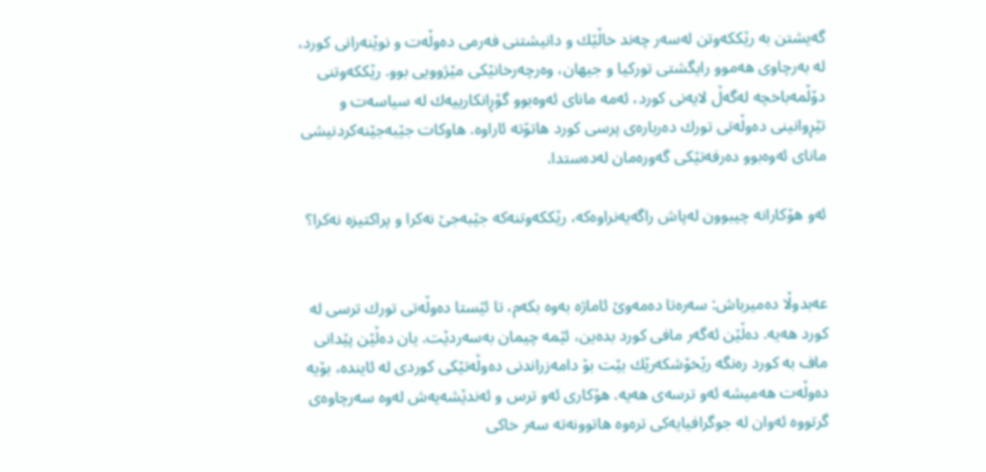گه‌یشتن به‌ رێككه‌وتن له‌سه‌ر چه‌ند خاڵێك و دانیشتنی فه‌رمی ده‌وڵه‌ت و نوێنه‌رانی كورد، له‌ به‌رچاوی هه‌موو رایگشتی توركیا و جیهان، وه‌رچه‌رخانێكی مێژوویی بوو. رێككه‌وتنی دۆڵمه‌باخچه‌ لەگەڵ لایەنی كورد، ئەمە مانای ئەوەبوو گۆڕانكارییەك لە سیاسەت و تێڕوانینی دەوڵەتی تورك دەربارەی پرسی كورد هاتۆتە ئاراوە. هاوكات جێبەجێنەكردنیشی مانای ئەوەبوو دەرفەتێكی گەورەمان لەدەستدا.

ئەو هۆكارانە چیبوون لەپاش راگەیەنراوەكە، رێككەوتنەكە جێبەجێ‌ نەكرا و پراكتیزه‌ نەكرا؟


عەبدوڵا دەمیرباش: سەرەتا دەمەوێ‌ ئاماژە بەوە بكەم، تا ئێستا دەوڵەتی تورك ترسی لە كورد هەیە. دەڵێن ئەگەر مافی كورد بدەین، ئێمە چیمان به‌سه‌ردێت. یان ده‌ڵێن پێدانی ماف به‌ كورد ره‌نگه‌ رێخۆشكەرێك بێت بۆ دامەزراندنی دەوڵەتێكی كوردی له‌ ئاینده‌، بۆیه‌ ده‌وڵه‌ت هه‌میشه‌ ئەو ترسەی هەیە. هۆكاری ئەو ترس و ئەندێشەیەش لەوە سەرچاوەی گرتووە ئەوان لە جوگرافیایەكی ترەوە هاتوونەتە سەر خاكی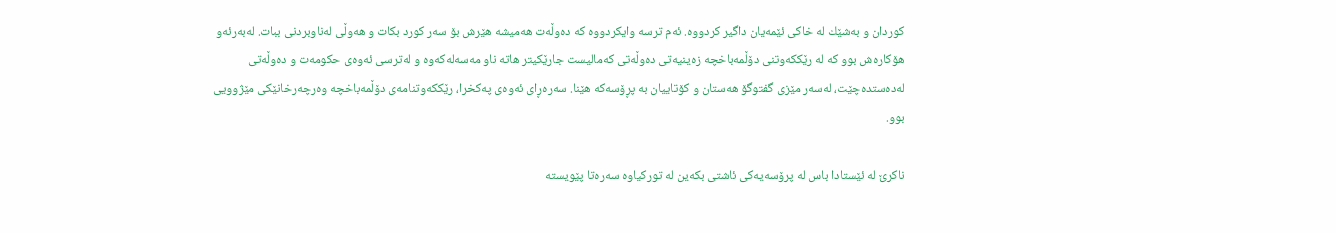كوردان و به‌شێك له‌ خاكی ئێمه‌یان داگیر كردووە. ئەم ترسە وایكردووە كە ده‌وڵه‌ت هەمیشە هێرش بۆ سەر كورد بكات و هەوڵی لەناوبردنی ببات. لەبەرئەو هۆكاره‌ش بوو كه‌ له‌ رێككه‌وتنی دۆڵمه‌باخچه‌ زه‌ینیەتی دەوڵەتی كەمالیست جارێكیتر هاتە ناو مەسەلەكەوە و لەترسی ئەوەی حكومەت و دەوڵەتی لەدەستدەچێت، لەسەر مێزی گفتوگۆ هەستان و كۆتاییان به‌ پڕۆسه‌كه‌ هێنا. سەرەڕای ئەوەی په‌كخرا، رێككه‌وتنامه‌ی دۆڵمه‌باخچه‌ وەرچەرخانێكی مێژوویی بوو.

ناكرێ لە ئێستادا باس لە پرۆسەیەكی ئاشتی بكەین له‌ توركیاوە سەرەتا پێویستە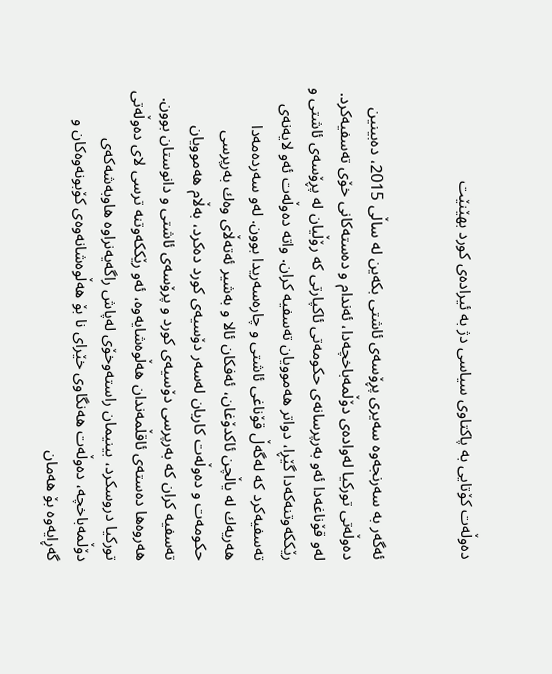دەوڵەت كۆتایی بە پاكتاوی سیاسی دژ بە ئیرادەی كورد بهێنێت


ئه‌گه‌ر به‌ سه‌رنجه‌وه‌ سه‌یری پڕۆسه‌ی ئاشتی بكه‌ین له‌ ساڵی 2015، ده‌بینین دەوڵەتی توركیا لەوادەی دۆڵمەباخچەدا، ئه‌ندام و دەستەكانی خۆی تەسفیەكرد. لەو قۆناغەدا ئەو بەرپرسانەی حكومەتی ئاكپارتی كە رۆڵیان لە پڕۆسەی ئاشتی و رێككەوتنەكەدا گێڕا، دواتر هەموویان تەسفیە كران. واتە دەوڵەت ئەو لایەنەی تەسفیەكرد كە لەگەڵ قۆناغی ئاشتی و چارەسەریدا بوون. لەو سەردەمەدا هەریەك لە یاڵچن ئاكدۆغان، ئەفكان ئالا و بەشیر ئەتەڵای وه‌ك به‌رپرسی حكومه‌ت و ده‌وڵه‌ت كاریان له‌سه‌ر دۆسیه‌ی كورد ده‌كرد، به‌ڵام هەموویان تەسفیە كران كە بەرپرسی دۆسیەی كورد و پرۆسه‌ی ئاشتی و دانوستان بوون. هه‌روه‌ها دەستەی ئاقڵمەندان هەڵوەشایەوە، ئه‌و رێككه‌وتنه‌ ترسی لای دەوڵەتی توركیا دروسكرد، بینیمان راسته‌وخۆی له‌پاش راگه‌یه‌نراوه‌ هاوبه‌شه‌كه‌ی دۆڵمه‌باخچه‌، ده‌وڵه‌ت هه‌نگاوی خێرای نا بۆ هه‌ڵوه‌شانه‌وه‌ی كۆبونه‌وه‌كان و گەڕایەوە بۆ هه‌مان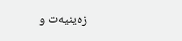زه‌ینیەت و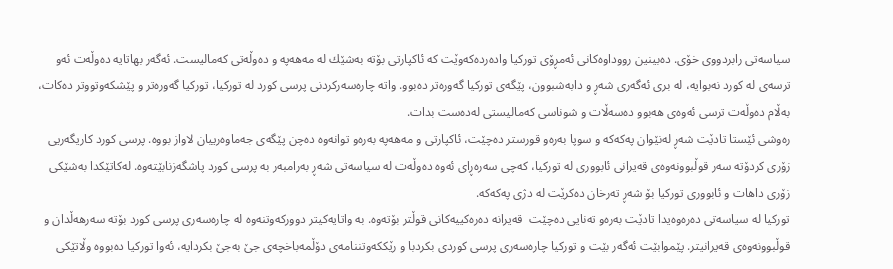سیاسەتی رابردووی خۆی. دەبینین رووداوەكانی ئەمڕۆی توركیا واده‌رده‌كه‌وێت كه‌ ئاكپارتی بۆتە بەشێك لە مەهەپە و دەوڵەتی كەمالیست. ئەگەر بهاتایە دەوڵەت ئه‌و ترسەی له‌ كورد نه‌بوایه‌، لە بری ئه‌گه‌ری شه‌ڕ و دابەشبوون، پێگه‌ی توركیا گەورەتر دەبوو. واتە چارەسەركردنی پرسی كورد لە توركیا، توركیا گەورەتر و پێشكه‌وتووتر دەكات، بەڵام دەوڵەت ترسی ئەوەی هەبوو دەسەڵات و شوناسی كه‌مالیستی لەدەست بدات.
ره‌وشی ئێستا تادێت شه‌ڕ له‌نێوان په‌كه‌كه‌ و سوپا بەرەو قورستر دەچێت، ئاكپارتی و مەهەپە بەرەو توانەوە دەچن پێگه‌ی جه‌ماوه‌رییان لاواز بووه‌. پرسی كورد كاریگەریی زۆری كردۆتە سەر قوڵبوونەوەی قەیرانی ئابووری لە توركیا، كەچی سەرەڕای ئەوە دەوڵەت لە سیاسەتی شەڕ بەرامبەر بە پرسی كورد پاشگەزنابێتەوە. لەكاتێكدا بەشێكی زۆری داهات و ئابووری توركیا بۆ شەڕ تەرخان دەكرێت لە دژی پەكەكە.
توركیا لە سیاسەتی دەرەوەیدا تادێت بەرەو تەنایی دەچێت  قەیرانە دەرەكییەكانی قوڵتر بۆتەوە. بە واتایەكیتر دووركەوتنەوە لە چارەسەری پرسی كورد بۆتە سەرهەڵدان و قوڵبوونەوەی قەیرانیتر. پێموابێت ئەگەر بێت و توركیا چارەسەری پرسی كوردی بكردبا و رێككەوتننامەی دۆڵمەباخچەی جێ بەجێ بكردایە، ئەوا توركیا دەبووە وڵاتێكی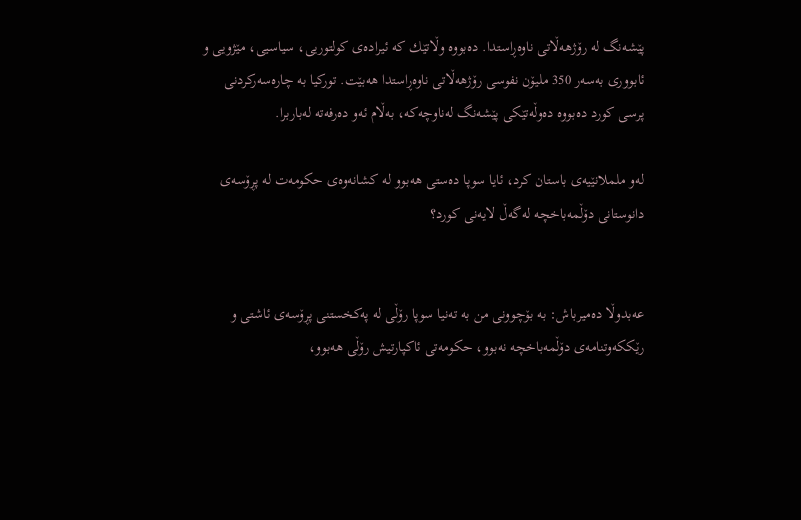پێشەنگ لە رۆژهەڵاتی ناوەڕاستدا. دەبووە وڵاتێك كە ئیرادەی كولتوریی، سیاسیی، مێژویی و ئابووری بەسەر 350 ملیۆن نفوسی رۆژهەڵاتی ناوەڕاستدا هەبێت. توركیا به‌ چاره‌سه‌ركردنی پرسی كورد دەبووە ده‌وڵه‌تێكی پێشەنگ له‌ناوچه‌كه‌، ‌به‌ڵام ئه‌و ده‌رفه‌ته‌ له‌باربرا.

لەو ململانێیەی باستان كرد، ئایا سوپا دەستی هەبوو لە كشانەوەی حكومەت له‌ پڕۆسەی دانوستانی دۆڵمه‌باخچه‌ له‌گه‌ڵ لایه‌نی كورد؟


عەبدوڵا دەمیرباش: بە بۆچوونی من بە تەنیا سوپا رۆڵی لە پەكخستنی پڕۆسەی ئاشتی و رێككەوتنامەی دۆڵمەباخچە نەبوو، حكومەتی ئاكپارتیش رۆڵی هەبوو،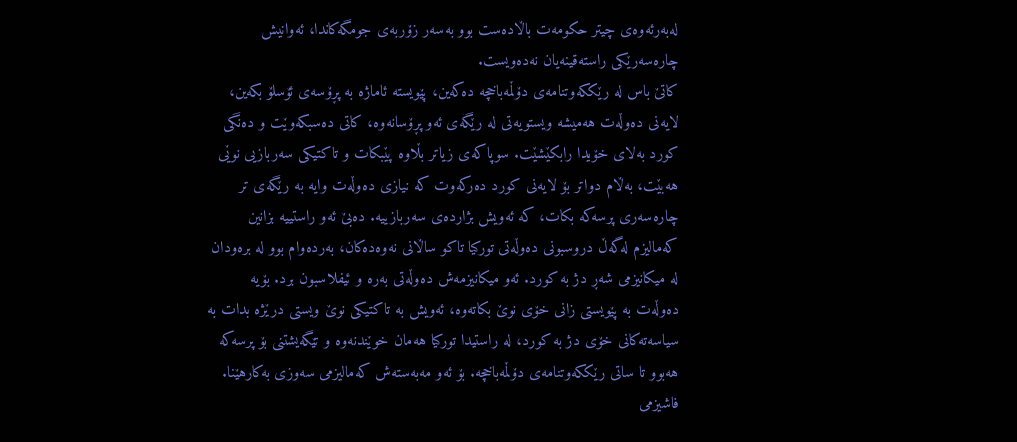لەبەرئەوەی چیتر حكومەت باڵادەست بوو بەسەر زۆربەی جومگەكاندا، ئەوانیش چاره‌سه‌رێكی راسته‌قینه‌یان نەده‌ویست.
كاتێ‌ باس لە رێككەوتنامەی دۆڵمەباخچە دەكەین، پێویستە ئاماژە بە پڕۆسەی ئۆسلۆ بكەین، لایه‌نی دەوڵەت هه‌میشه‌ ویستویه‌تی لە رێگەی ئەو پڕۆسانەوە،‌ كاتی دەسبكەوێت و دەنگی كورد بەلای خۆیدا رابكێشێت. سوپاكەی زیاتر بڵاوە پێبكات و تاكتیكی سه‌ربازیی نوێی هه‌بێت، بەڵام دواتر بۆ لایه‌نی كورد دەركەوت كە نیازی ده‌وڵه‌ت وایە بە رێگەی تر چارەسەری پرسەكە بكات، كە ئەویش بژاردەی سەربازییە. دەبێ‌ ئەو راستییە بزانین كەمالیزم لەگەڵ دروسبونی دەوڵەتی توركیا تاكو ساڵانی نەوەدەكان، بەردەوام بوو لە بره‌ودان له‌ میكانیزمی شەڕ دژ بە كورد. ئەو میكانیزمەش ده‌وڵه‌تی بەرە و ئیفلاسبون برد. بۆیە دەوڵەت بە پێویستی زانی خۆی نوێ بكاتەوە، ئەویش بە تاكتیكی نوێ‌ ویستی درێژە بدات بە سیاسەتەكانی خۆی دژ بە كورد، لە راستیدا توركیا هەمان خوێندنەوە و تێگەیشتنی بۆ پرسەكە هەبوو تا ساتی رێككه‌وتنامه‌ی دۆڵمه‌باخچه‌. بۆ ئەو مەبەستەش كەمالیزمی سەوزی بەكارهێنا. فاشیزمی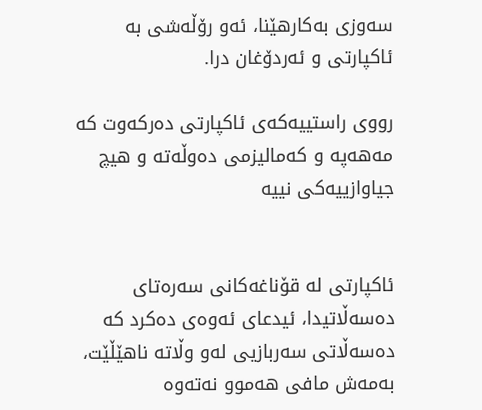سەوزی بەكارهێنا، ئەو رۆڵەشی بە ئاكپارتی و ئه‌ردۆغان درا.

رووی راستییەكەی ئاكپارتی دەركەوت كە مەهەپە و كەمالیزمی دەوڵەتە و هیچ جیاوازییه‌كی نییە


ئاكپارتی لە قۆناغەكانی سەرەتای دەسەڵاتیدا، ئیدعای ئەوەی دەكرد كە دەسەڵاتی سەربازیی لەو وڵاتە ناهێڵێت، بەمەش مافی هەموو نه‌ته‌وه‌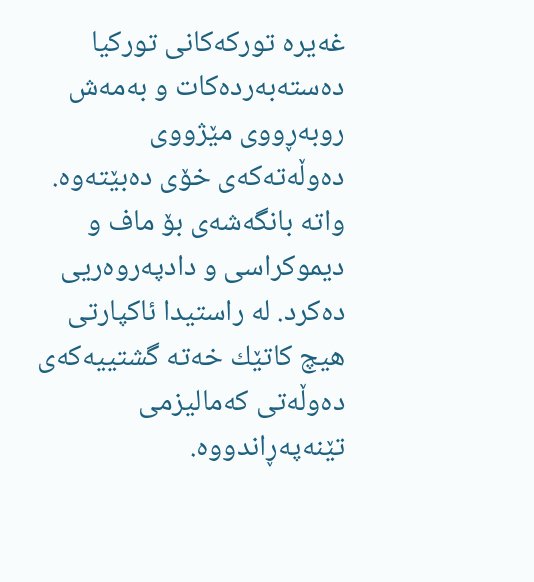غه‌یره‌ توركه‌كانی توركیا ده‌سته‌به‌رده‌كات و بەمەش روبەڕووی مێژووی ده‌وڵه‌ته‌كه‌ی خۆی دەبێتەوە. واتە بانگەشەی بۆ ماف و دیموكراسی و دادپەروەریی دەكرد. لە راستیدا ئاكپارتی هیچ كاتێك خەتە گشتییەكەی دەوڵەتی كەمالیزمی تێنەپەڕاندووه‌.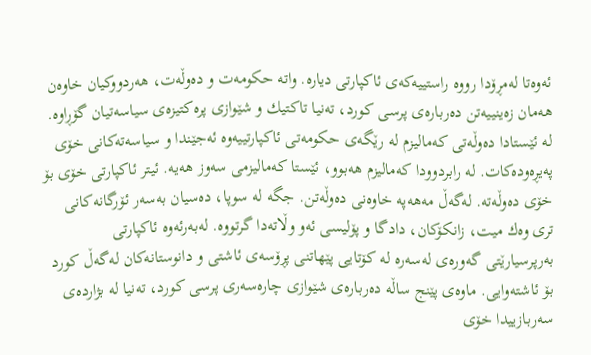ئەوەتا لەمڕۆدا رووە راستییەكەی ئاكپارتی دیارە. واتە حكومه‌ت و دەوڵەت، هه‌ردووكیان خاوەن هەمان زه‌ینییەتن دەربارەی پرسی كورد، تەنیا تاكتیك و شێوازی پره‌كتیزه‌ی سیاسه‌تیان گۆڕاوە. لە ئێستادا ده‌وڵه‌تی كه‌مالیزم لە رێگەی حكومەتی ئاكپارتییەوە ئەجێندا و سیاسەتەكانی خۆی پەیڕەودەكات. لە رابردوودا كەمالیزم هەبوو، ئێستا كەمالیزمی سەوز هەیە. ئیتر ئاكپارتی خۆی بۆ خۆی دەوڵەتە. لەگەڵ مەهەپە خاوەنی دەوڵەتن. جگە لە سوپا، دەسیان بەسەر ئۆرگانه‌كانی تری وه‌ك میت، زانكۆكان، دادگا و پۆلیسی ئەو وڵاتەدا گرتووە. لەبەرئەوە ئاكپارتی بەرپرسیارێتی گه‌وره‌ی له‌سه‌ره‌ لە كۆتایی پێهاتنی پڕۆسەی ئاشتی و دانوستانەكان له‌گه‌ڵ كورد بۆ ئاشته‌وایی. ماوه‌ی پێنج ساڵه‌ دەربارەی شێوازی چاره‌سه‌ری پرسی كورد، ته‌نیا له‌ بژارده‌ی سه‌ربازییدا خۆی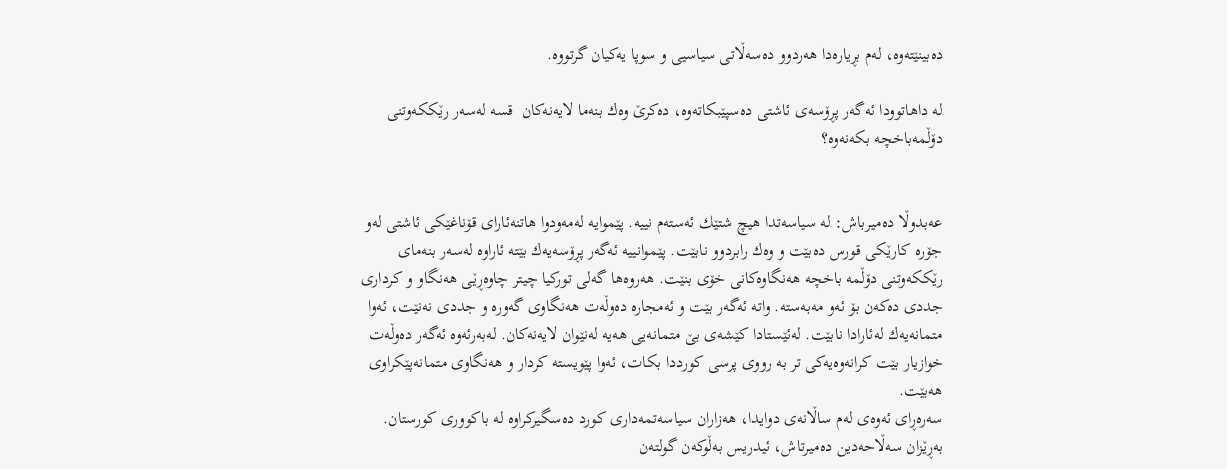ده‌بینێته‌وه‌، له‌م بڕیاره‌دا هه‌ردوو دەسەڵاتی سیاسیی و سوپا یەكیان گرتووه‌.

لە داهاتوودا ئه‌گه‌ر پڕۆسەی ئاشتی دەسپێبكاتەوە، دەكرێ وەك بنەما لایەنەكان  قسە لەسەر رێككەوتنی دۆڵمەباخچە بكەنەوە؟


عەبدوڵا دەمیرباش: لە سیاسەتدا هیچ شتێك ئه‌ستەم نییە. پێموایە لەمەودوا هاتنه‌ئارای قۆناغێكی ئاشتی لەو جۆرە كارێكی قورس دەبێت و وەك رابردوو نابێت. پێموانییە ئەگەر پڕۆسەیەك بێتە ئاراوە لەسەر بنەمای رێككەوتنی دۆڵمە باخچە هەنگاوەكانی خۆی بنێت. هەروەها گەلی توركیا چیتر چاوەڕێی هەنگاو و كرداری جددی دەكەن بۆ ئەو مەبەستە. واتە ئەگەر بێت و ئەمجارە دەوڵەت هەنگاوی گەورە و جددی نەنێت، ئەوا متمانەیەك لەئارادا نابێت. لەئێستادا كێشەی بێ متمانەیی هەیە لەنێوان لایەنەكان. لەبەرئەوە ئەگەر دەوڵەت خوازیار بێت كرانەوەیەكی تر بە رووی پرسی كورددا بكات، ئەوا پێویستە كردار و هه‌نگاوی متمانەپێكراوی هه‌بێت.
سەرەڕای ئەوەی له‌م ساڵانه‌ی دوایدا، هەزاران سیاسەتمەداری كورد دەسگیركراوە لە باكووری كورستان. به‌ڕێزان سەڵاحەدین دەمیرتاش، ئیدریس بەڵوكەن گولتەن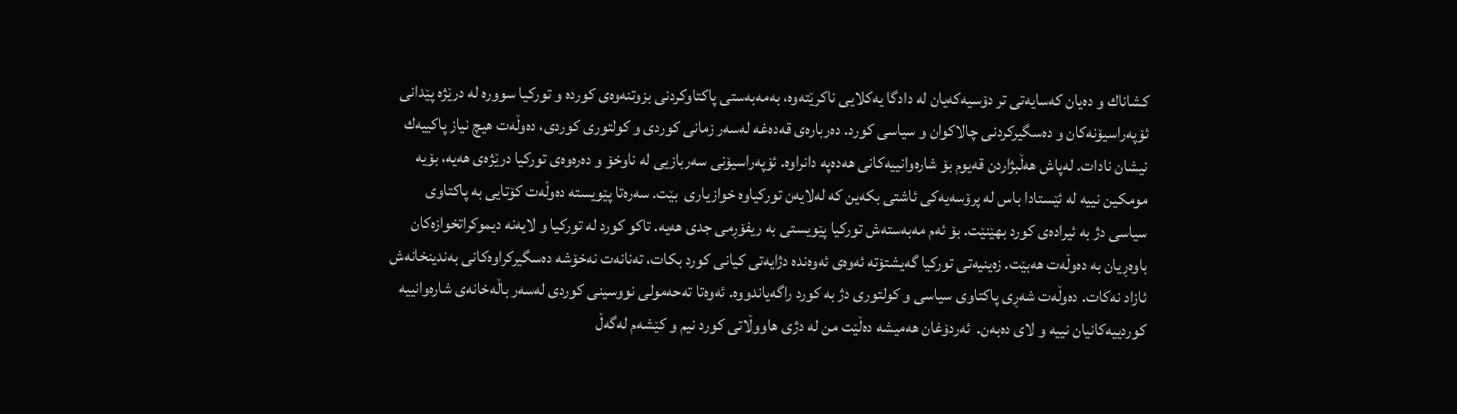كشاناك و ده‌یان كه‌سایه‌تی تر دۆسیه‌كه‌یان له‌ دادگا یه‌كلایی ناكرێته‌وه‌، به‌مه‌به‌ستی پاكتاوكردنی بزوتنه‌وه‌ی كورده‌ و توركیا سوورە لە درێژە پێدانی ئۆپەراسیۆنەكان و دەسگیركردنی چالاكوان و سیاسی كورد. ده‌رباره‌ی قەدەغە لەسەر زمانی كوردی و كولتوری كوردی، ده‌وڵه‌ت هیچ نیاز پاكییەك نیشان نادات. له‌پاش هه‌ڵبژاردن قەیوم بۆ شارەوانییەكانی هه‌ده‌په‌ دانراوە. ئۆپەراسیۆنی سەربازیی لە ناوخۆ و دەرەوەی توركیا درێژەی هه‌یە، بۆیە مومكین نییە لە ئێستادا باس لە پرۆسەیەكی ئاشتی بكەین كە له‌لایەن توركیاوە خوازیاری  بێت. سەرەتا پێویستە دەوڵەت كۆتایی بە پاكتاوی سیاسی دژ بە ئیرادەی كورد بهێنێت. بۆ ئەم مەبەستەش توركیا پێویستی بە ریفۆڕمی جدی هەیە. تاكو كورد لە توركیا و لایەنە دیموكراتخوازەكان باوەڕیان بە دەوڵەت هەبێت. زه‌ینیەتی توركیا گەیشتۆتە ئەوەی ئەوەندە دژایەتی كیانی كورد بكات، تەنانەت نەخۆشە دەسگیركراوەكانی بەندینخانەش ئازاد نەكات. ده‌وڵه‌ت شه‌ڕی پاكتاوی سیاسی و كولتوری دژ به‌ كورد راگه‌یاندووه‌. ئه‌وه‌تا تەحەمولی نووسینی كوردی له‌سەر باڵه‌خانه‌ى شارەوانییە كوردییه‌كانیان نییە و لای دەبەن.  ئەردۆغان هەمیشە دەڵێت من لە دژی هاووڵاتی كورد نیم و كێشەم لەگەڵ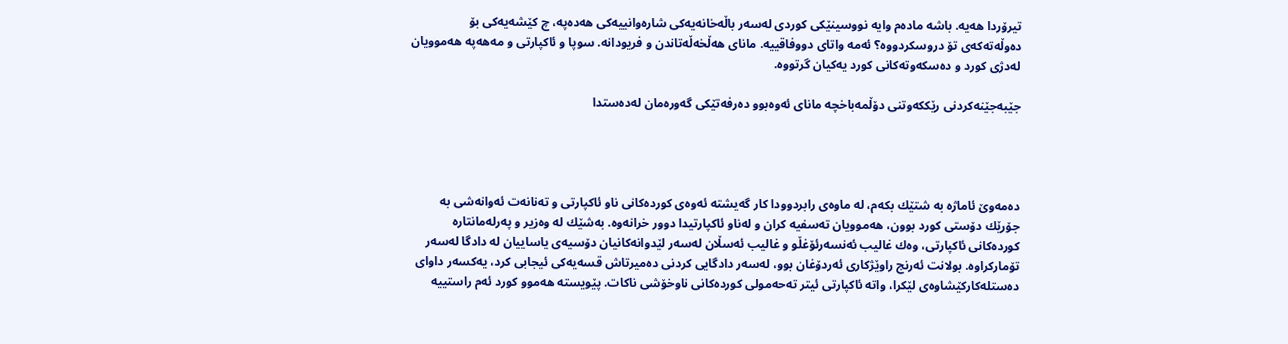تیرۆردا هەیە. باشە مادەم وایە نووسینێكی كوردی له‌سه‌ر باڵه‌خانه‌یه‌كى شاره‌وانییه‌كی هه‌ده‌په‌، چ كێشەیەكی بۆ ده‌وڵه‌ته‌كه‌ی تۆ دروسكردووە؟ ئەمە واتای دووفاقییە. مانای هەڵخه‌ڵەتاندن و فریودانە. سوپا و ئاكپارتی و مه‌هه‌په‌ هەموویان لەدژی كورد و دەسكەوتەكانی كورد یەكیان گرتووە.

جێبەجێنەكردنی رێككه‌وتنى دۆڵمه‌باخچه‌ مانای ئەوەبوو دەرفەتێكی گەورەمان لەدەستدا




ده‌مه‌وێ ئاماژه‌ به‌ شتێك بكه‌م، لە ماوەی رابردوودا كار گەیشتە ئەوەی كوردەكانی ناو ئاكپارتی و تەنانەت ئەوانەشی بە جۆرێك دۆستی كورد بوون، هەموویان تەسفیە كران و له‌ناو ئاكپارتیدا دوور خرانه‌وه‌. بەشێك لە وه‌زیر و په‌رلەمانتارە كوردەكانی ئاكپارتی، وەك غالیب ئەنسەرئۆغڵو و غالیب ئەسڵان لەسەر لێدوانەكانیان دۆسیەی یاساییان لە دادگا له‌سه‌ر تۆماركراوه‌. بولانت ئەرنج راوێژكاری ئەردۆغان بوو، لەسەر دادگایی كردنی دەمیرتاش قسەیه‌كی ئیجابی كرد، یەكسەر داوای دەستلەكاركێشاوەی لێكرا، واتە ئاكپارتی ئیتر تەحەمولی كوردەكانی ناوخۆشی ناكات. پێویستە هەموو كورد ئەم راستییە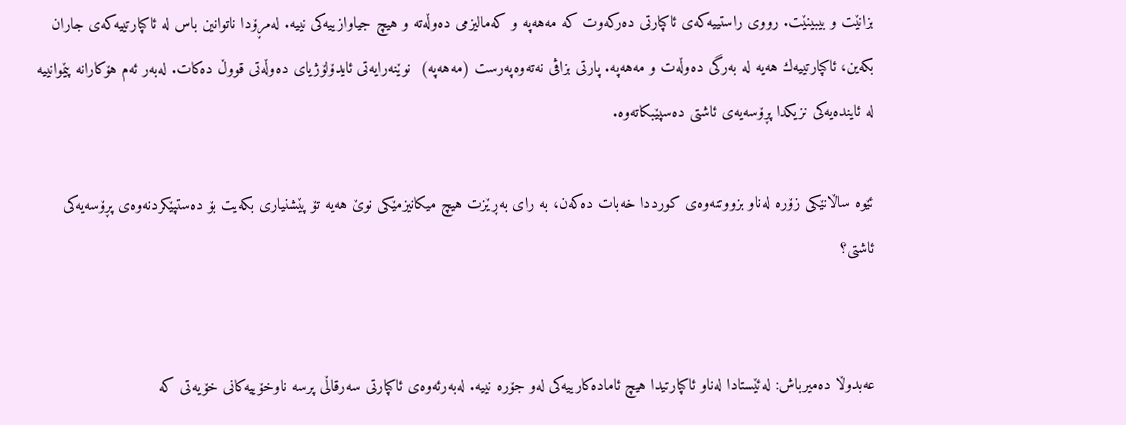بزانێت و بیبینێت. رووی راستییەكەی ئاكپارتی دەركەوت كە مەهەپە و كەمالیزمی دەوڵەتە و هیچ جیاوازییه‌كی نییە. لەمڕۆدا ناتوانین باس لە ئاكپارتییەكەی جاران بكەین، ئاكپارتییەك هەیە لە بەرگی دەوڵەت و مەهەپە. پارتی بزاڤی نه‌ته‌وه‌په‌رست (مەهەپە)  نوێنەرایەتی ئایدۆلۆژیای دەوڵەتی قووڵ دەكات. لەبەر ئەم هۆكارانە پێموانییە لە ئایندەیەكی نزیكدا پڕۆسەیەی ئاشتی دەسپێبكاتەوە.

ئێوه‌ ساڵانێكی زۆرە لەناو بزووتنەوەی كورددا خەبات دەكەن، بە رای بەڕێزت هیچ میكانیزمێكی نوێ هەیە تۆ پێشنیاری بكەیت بۆ ده‌ستپێكردنه‌وه‌ی پڕۆسه‌یه‌كی ئاشتی؟


عەبدوڵا دەمیرباش: لەئێستادا لەناو ئاكپارتیدا هیچ ئامادەكارییەكی لەو جۆرە نییە. لەبەرئەوەی ئاكپارتی سەرقاڵی پرسە ناوخۆییەكانی خۆیەتی كە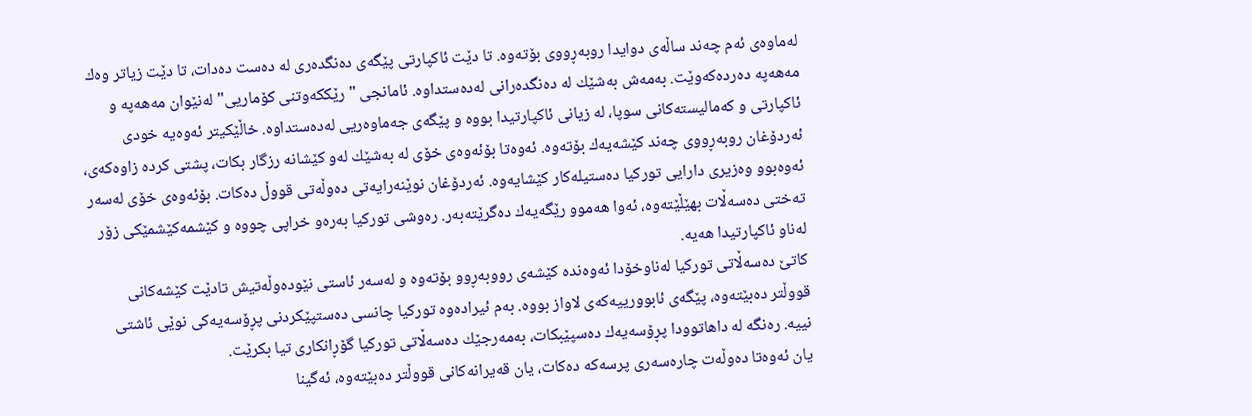لەماوەی ئەم چەند ساڵەی دوایدا روبەڕووی بۆتەوە. تا دێت ئاكپارتی پێگه‌ی دەنگدەری لە دەست دەدات، تا دێت زیاتر وەك مەهەپە دەردەكەوێت. بەمەش بەشێك لە دەنگدەرانی له‌دەستداوە. ئامانجی "رێككەوتنی كۆماریی" لەنێوان مەهەپە و ئاكپارتی و كەمالیستەكانی سوپا، لە زیانی ئاكپارتیدا بووە و پێگەی جەماوەریی لەدەستداوە. خاڵێكیتر ئەوەیە خودی ئەردۆغان روبەڕووی چەند كێشەیەك بۆتەوە. ئەوەتا بۆئەوەی خۆی لە بەشێك لەو كێشانە رزگار بكات، پشتی كردە زاوەكەی، ئەوەبوو وەزیری دارایی توركیا دەستیلەكار كێشایەوە. ئەردۆغان نوێنەرایەتی دەوڵەتی قووڵ دەكات. بۆئەوەی خۆی لەسەر تەختی دەسەڵات بهێڵێتەوە، ئەوا هەموو رێگەیەك دەگرێتەبەر. ره‌وشی توركیا به‌ره‌و خراپی چووه‌ و كێشمەكێشمێكی زۆر لەناو ئاكپارتیدا هەیە.
كاتێ‌ دەسەڵاتی توركیا لەناوخۆدا ئەوەندە كێشەی رووبەڕوو بۆتەوە و لەسەر ئاستی نێودەوڵەتیش تادێت كێشەكانی قووڵتر دەبێتەوە، پێگەی ئابوورییەكەی لاواز بووە. بەم ئیرادەوە توركیا چانسی دەستپێكردنی پڕۆسەیەكی نوێی ئاشتی نییە. رەنگە لە داهاتوودا پڕۆسەیەك دەسپێبكات، بەمەرجێك دەسەڵاتی توركیا گۆڕانكاری تیا بكرێت.
یان ئەوەتا دەوڵەت چارەسه‌ری پرسەكە دەكات، یان قه‌یرانه‌كانی قووڵتر ده‌بێته‌وه‌، ئەگینا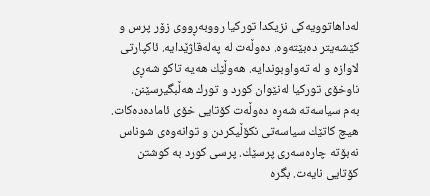لەداهاتوویەكی نزیكدا توركیا رووبەڕووی زۆر پرس و كێشەیتر دەبێتەوە. دەوڵەت لە پەلەقاژێدایە. ئاكپارتی لاوازه‌ و لە تەواوبوندایە. هەوڵێك هەیە تاكو شەڕی ناوخۆی توركیا له‌نێوان كورد و تورك هه‌ڵبگیرسێنن.
به‌م سیاسه‌ته‌ شه‌ڕه‌ دەوڵەت كۆتایی خۆی ئامادەدەكات. هیچ كاتێك سیاسه‌تی نكۆڵیكردن و توانەوەی شوناس نەبۆتە چارەسەری پرسێك. پرسی كورد بە كوشتن كۆتایی نایەت. بگرە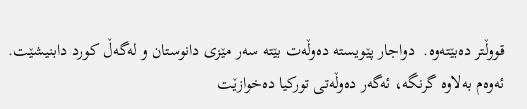قووڵتر دەبێتەوە.  دواجار پێویستە ده‌وڵه‌ت بێتە سەر مێزی دانوستان و لەگەڵ كورد دابنیشێت.
ئەوەم بەلاوە گرنگە، ئەگەر دەوڵەتی توركیا دەخوازێت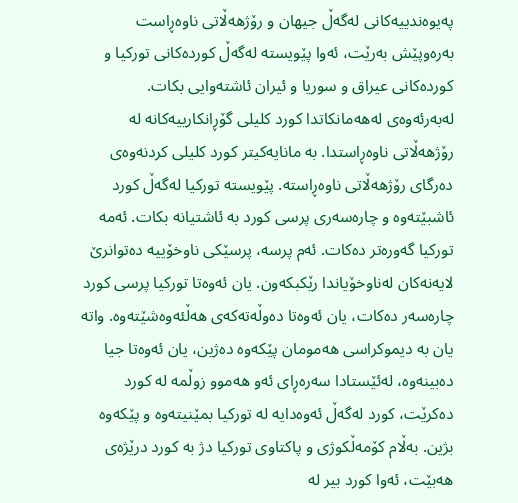پەیوەندییەكانی لەگەڵ جیهان و رۆژهەڵاتی ناوەڕاست بەرەوپێش بەرێت، ئەوا پێویستە لەگەڵ كوردەكانی توركیا و كوردەكانی عیراق و سوریا و ئیران ئاشتەوایی بكات. لەبەرئەوەی لەهەمانكاتدا كورد كلیلی گۆڕانكارییەكانە لە رۆژهەڵاتی ناوەڕاستدا. بە مانایەكیتر كورد كلیلی كردنەوەی ده‌رگای رۆژهەڵاتی ناوەڕاستە. پێویستە توركیا لەگەڵ كورد ئاشبێتەوە و چارەسەری پرسی كورد بە ئاشتیانە بكات. ئەمە توركیا گەورەتر دەكات. ئەم پرسە، پرسێكی ناوخۆییە ده‌توانرێ لایه‌نه‌كان له‌ناوخۆیاندا رێكبكه‌ون. یان ئەوه‌تا توركیا پرسی كورد چارەسەر دەكات، یان ئەوەتا ده‌وڵه‌ته‌كه‌ی هەڵئەوەشێتەوە. واتە یان بە دیموكراسی هه‌مومان پێكەوە دەژین، یان ئەوەتا جیا دەبینەوە، لەئێستادا سەرەڕای ئەو هەموو زوڵمە له‌ كورد ده‌كرێت، كورد لەگەڵ ئەوەدایە لە توركیا بمێنیتەوە و پێكەوە بژین. بەڵام كۆمەڵكوژی و پاكتاوی توركیا دژ به‌ كورد درێژەی هەبێت، ئەوا كورد بیر لە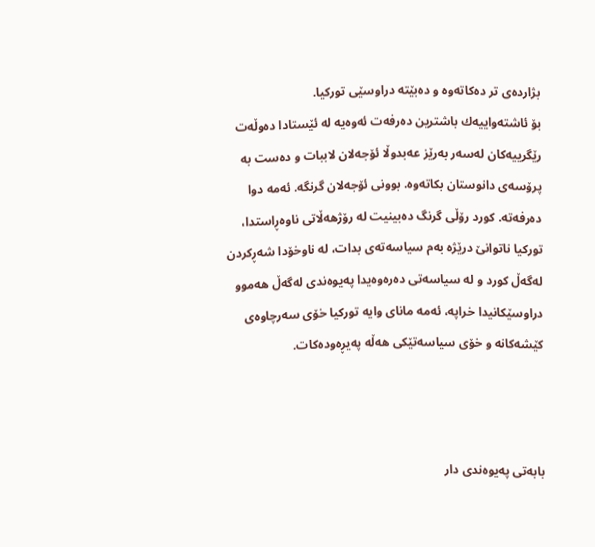بژاردەی تر دەكاتەوە و دەبێتە دراوسێی توركیا.
بۆ ئاشته‌واییه‌ك باشترین ده‌رفه‌ت ئەوەیە له ‌ئێستادا دەوڵەت رێگرییەكان لەسەر بەرێز عەبدوڵا ئۆجەلان لاببات و دەست بە پرۆسەی دانوستان بكاته‌وه‌. بوونی ئۆجه‌لان گرنگه‌. ئه‌مه‌ دوا دەرفەتە. كورد رۆڵی گرنگ دەبینیت لە رۆژهەڵاتی ناوەڕاستدا، توركیا ناتوانێ درێژه‌ به‌م سیاسه‌ته‌ی بدات، له‌ ناوخۆدا شه‌ڕكردن له‌گه‌ڵ كورد و له‌ سیاسه‌تی ده‌ره‌وه‌یدا پەیوەندی لەگەڵ هەموو دراوسێكانیدا خراپە، ئه‌مه‌ مانای وایه‌ توركیا خۆی سه‌رچاوه‌ی كێشه‌كانه‌ و خۆی سیاسەتێكی هەڵه‌ په‌یڕه‌وده‌كات.



بابەتی پەیوەندی دار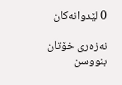0 لێدوانەکان

نەزەری خۆتان بنووسن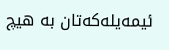ئیمەیلەکەتان بە هیچ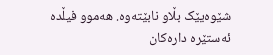شێوەیێک بڵاو نابێتەوە. هەموو فیڵدە ئەستێرە دارەکان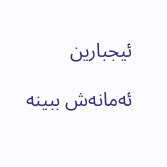ئیجبارین

ئەمانەش ببینە